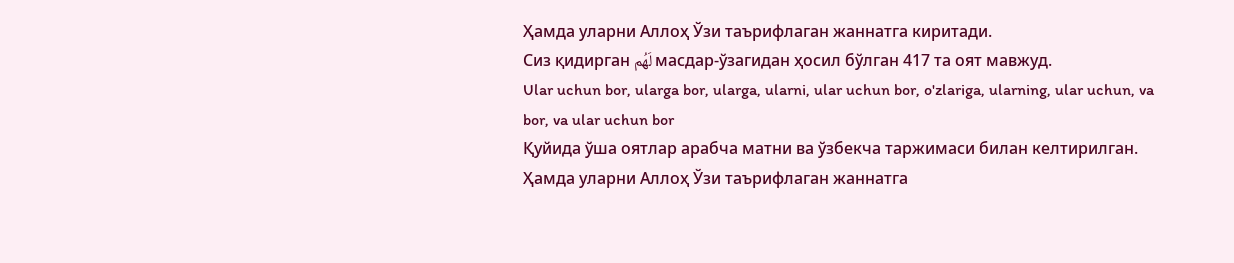Ҳамда уларни Аллоҳ Ўзи таърифлаган жаннатга киритади.
Сиз қидирган لَهُم масдар-ўзагидан ҳосил бўлган 417 та оят мавжуд.
Ular uchun bor, ularga bor, ularga, ularni, ular uchun bor, o'zlariga, ularning, ular uchun, va bor, va ular uchun bor
Қуйида ўша оятлар арабча матни ва ўзбекча таржимаси билан келтирилган.
Ҳамда уларни Аллоҳ Ўзи таърифлаган жаннатга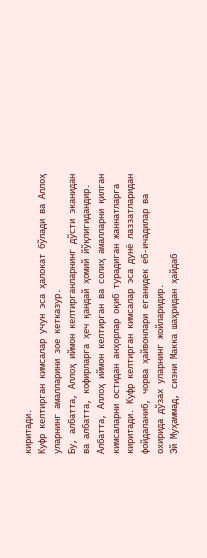киритади.
Куфр келтирган кимсалар учун эса ҳалокат бўлади ва Аллоҳ уларнинг амалларини зое кетказур.
Бу, албатта, Аллоҳ иймон келтирганларнинг дўсти эканидан ва албатта, кофирларга ҳеч қандай ҳомий йўқлигидандир.
Албатта, Аллоҳ иймон келтирган ва солиҳ амалларни қилган кимсаларни остидан анҳорлар оқиб турадиган жаннатларга киритади. Куфр келтирган кимсалар эса дунё лаззатларидан фойдаланиб, чорва ҳайвонлари еганидек еб-ичадилар ва охирида дўзах уларнинг жойларидир.
Эй Муҳаммад, сизни Макка шаҳридан ҳайдаб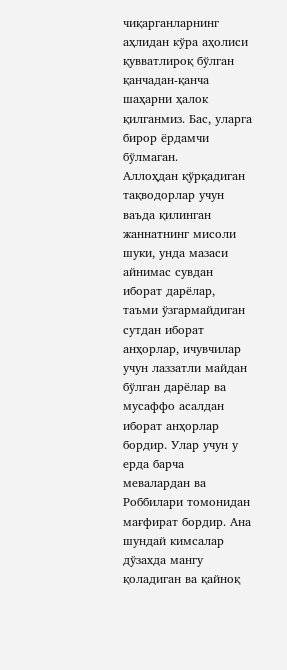чиқарганларнинг аҳлидан кўра аҳолиси қувватлироқ бўлган қанчадан-қанча шаҳарни ҳалок қилганмиз. Бас, уларга бирор ёрдамчи бўлмаган.
Аллоҳдан қўрқадиган тақводорлар учун ваъда қилинган жаннатнинг мисоли шуки, унда мазаси айнимас сувдан иборат дарёлар, таъми ўзгармайдиган сутдан иборат анҳорлар, ичувчилар учун лаззатли майдан бўлган дарёлар ва мусаффо асалдан иборат анҳорлар бордир. Улар учун у ерда барча мевалардан ва Роббилари томонидан мағфират бордир. Ана шундай кимсалар дўзахда мангу қоладиган ва қайноқ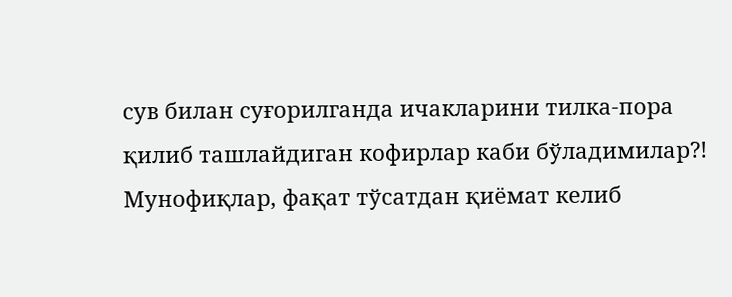сув билан суғорилганда ичакларини тилка-пора қилиб ташлайдиган кофирлар каби бўладимилар?!
Мунофиқлар, фақат тўсатдан қиёмат келиб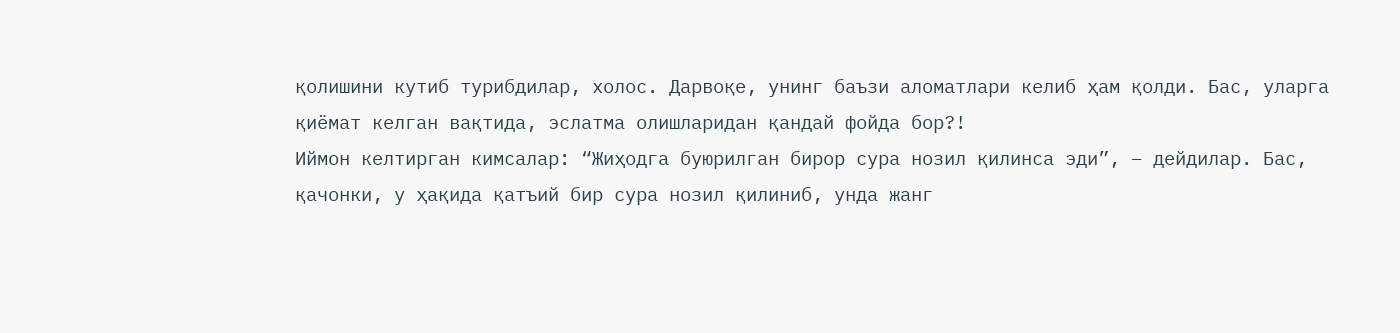қолишини кутиб турибдилар, холос. Дарвоқе, унинг баъзи аломатлари келиб ҳам қолди. Бас, уларга қиёмат келган вақтида, эслатма олишларидан қандай фойда бор?!
Иймон келтирган кимсалар: “Жиҳодга буюрилган бирор сура нозил қилинса эди”, – дейдилар. Бас, қачонки, у ҳақида қатъий бир сура нозил қилиниб, унда жанг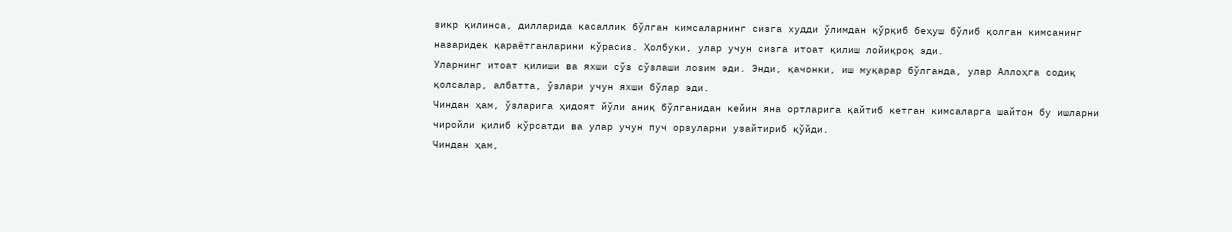зикр қилинса, дилларида касаллик бўлган кимсаларнинг сизга худди ўлимдан қўрқиб беҳуш бўлиб қолган кимсанинг назаридек қараётганларини кўрасиз. Ҳолбуки, улар учун сизга итоат қилиш лойиқроқ эди.
Уларнинг итоат қилиши ва яхши сўз сўзлаши лозим эди. Энди, қачонки, иш муқарар бўлганда, улар Аллоҳга содиқ қолсалар, албатта, ўзлари учун яхши бўлар эди.
Чиндан ҳам, ўзларига ҳидоят йўли аниқ бўлганидан кейин яна ортларига қайтиб кетган кимсаларга шайтон бу ишларни чиройли қилиб кўрсатди ва улар учун пуч орзуларни узайтириб қўйди.
Чиндан ҳам,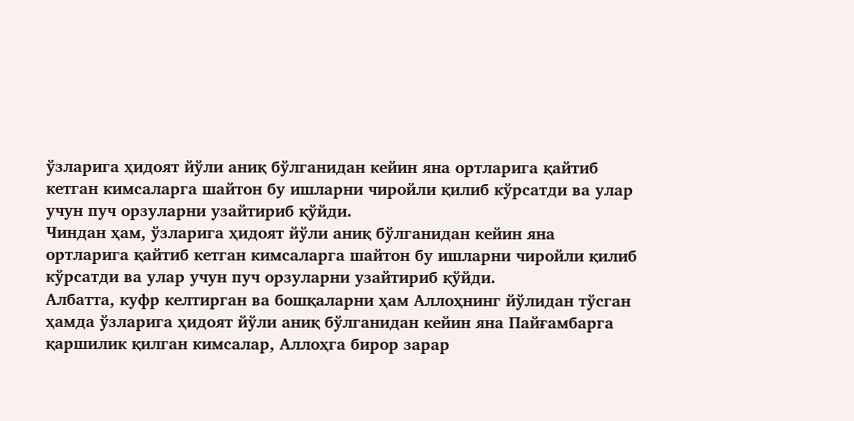ўзларига ҳидоят йўли аниқ бўлганидан кейин яна ортларига қайтиб кетган кимсаларга шайтон бу ишларни чиройли қилиб кўрсатди ва улар учун пуч орзуларни узайтириб қўйди.
Чиндан ҳам, ўзларига ҳидоят йўли аниқ бўлганидан кейин яна ортларига қайтиб кетган кимсаларга шайтон бу ишларни чиройли қилиб кўрсатди ва улар учун пуч орзуларни узайтириб қўйди.
Албатта, куфр келтирган ва бошқаларни ҳам Аллоҳнинг йўлидан тўсган ҳамда ўзларига ҳидоят йўли аниқ бўлганидан кейин яна Пайғамбарга қаршилик қилган кимсалар, Аллоҳга бирор зарар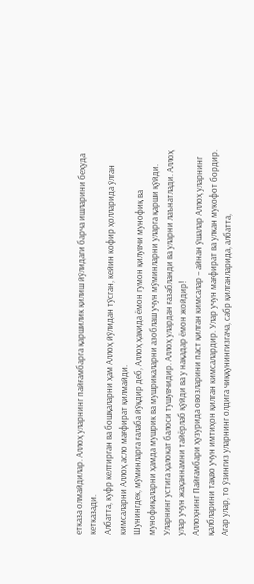етказа олмайдилар. Аллоҳ уларнинг пайғамбарга қаршилик қилиш йўлидаги барча ишларини беҳуда кетказади.
Албатта, куфр келтирган ва бошқаларни ҳам Аллоҳ йўлидан тўсган, кейин кофир ҳолларида ўлган кимсаларни Аллоҳ асло мағфират қилмайди.
Шунингдек, мўминларга ғалаба йўқдир деб, Аллоҳ ҳақида ёмон гумон қилувчи мунофиқ ва мунофиқаларни ҳамда мушрик ва мушрикаларни азоблаш учун мўминларни уларга қарши қўйди. Уларнинг устига ҳалокат балоси тушувчидир. Аллоҳ улардан ғазабланди ва уларни лаънатлади. Аллоҳ улар учун жаҳаннамни тайёрлаб қўйди ва у нақадар ёмон жойдир!
Аллоҳнинг Пайғамбари ҳузурида овозларини паст қилган кимсалар – айнан ўшалар Аллоҳ уларнинг қалбларини тақво учун имтиҳон қилган кимсалардир. Улар учун мағфират ва улкан мукофот бордир.
Агар улар, то ўзингиз уларнинг олдига чиққунингизгача, сабр қилганларида, албатта,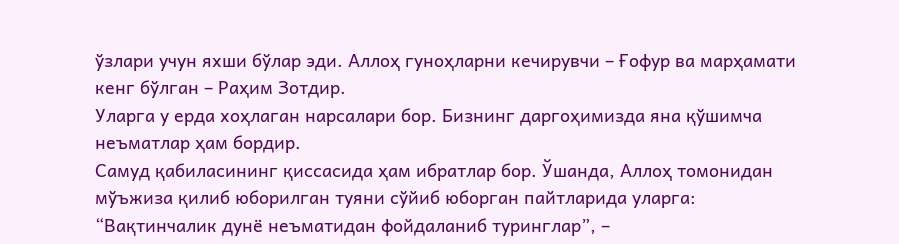ўзлари учун яхши бўлар эди. Аллоҳ гуноҳларни кечирувчи – Ғофур ва марҳамати кенг бўлган – Раҳим Зотдир.
Уларга у ерда хоҳлаган нарсалари бор. Бизнинг даргоҳимизда яна қўшимча неъматлар ҳам бордир.
Самуд қабиласининг қиссасида ҳам ибратлар бор. Ўшанда, Аллоҳ томонидан мўъжиза қилиб юборилган туяни сўйиб юборган пайтларида уларга: “Вақтинчалик дунё неъматидан фойдаланиб туринглар”, –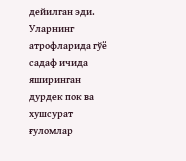дейилган эди.
Уларнинг атрофларида гўё садаф ичида яширинган дурдек пок ва хушсурат ғуломлар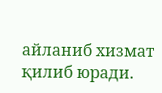айланиб хизмат қилиб юради.